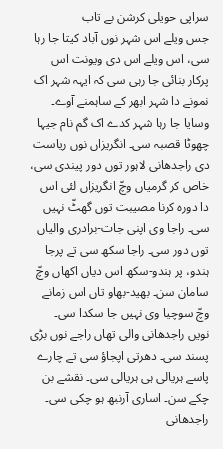سراپی حویلی کرشن بے تاب
جس ویلے اس شہر نوں آباد کیتا جا رہا سی، اس ویلے اس دی ویونت اس پرکار بنائی جا رہی سی کہ ایہہ شہر اک نمونے دا شہر ابھر کے ساہمنے آوے۔ وسایا جا رہا شہر کدے اک گم نام جیہا چھوٹا قصبہ سی۔ انگریزاں نوں ریاست دی راجدھانی لاہور توں دور پیندی سی، خاص کر گرمیاں وچّ انگریزاں لئی اس دا دورہ کرنا مصیبت توں گھٹّ نہیں سی۔ راجا وی اپنی جات-برادری والیاں توں دور سی۔ راجا سکھ سی تے پرجا ہندو، پر ہندو-سکھ اس دیاں اکھاں وچّ سامان سن۔ بھید-بھاو تاں اس زمانے وچّ سوچیا وی نہیں جا سکدا سی۔
نویں راجدھانی والی تھاں راجے نوں بڑی پسند سی۔ دھرتی اپجاؤ سی تے چارے پاسے ہریالی ہی ہریالی سی۔ نقشے بن چکے سن۔ اساری آرنبھ ہو چکی سی۔ راجدھانی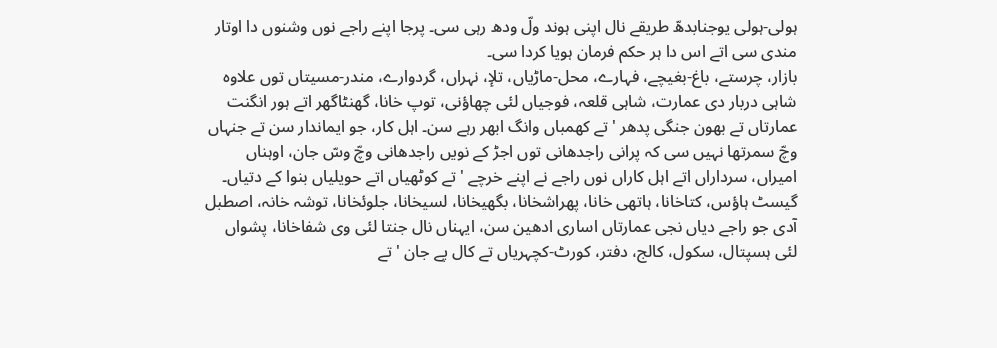ہولی-ہولی یوجنابدھّ طریقے نال اپنی ہوند ولّ ودھ رہی سی۔ پرجا اپنے راجے نوں وشنوں دا اوتار مندی سی اتے اس دا ہر حکم فرمان ہویا کردا سی۔
بازار، چرستے، باغ-بغیچے، فہارے، محل-ماڑیاں، تلإ، نہراں، گردوارے، مندر-مسیتاں توں علاوہ شاہی دربار دی عمارت، شاہی قلعہ، فوجیاں لئی چھاؤنی، توپ خانا، گھنٹاگھر اتے ہور انگنت عمارتاں تے بھون جنگی پدھر 'تے کھمباں وانگ ابھر رہے سن۔ اہل کار، جو ایماندار سن تے جنہاں وچّ سمرتھا نہیں سی کہ پرانی راجدھانی توں اجڑ کے نویں راجدھانی وچّ وسّ جان، اوہناں امیراں، سرداراں اتے اہل کاراں نوں راجے نے اپنے خرچے 'تے کوٹھیاں اتے حویلیاں بنوا کے دتیاں۔
گیسٹ ہاؤس، کتاخانا، ہاتھی خانا، پھراشخانا، بگھیخانا، لسیخانا، جلوئخانا، توشہ خانہ، اصطبل آدی جو راجے دیاں نجی عمارتاں اساری ادھین سن، ایہناں نال جنتا لئی وی شفاخانا، پشواں لئی ہسپتال، سکول، کالج، دفتر، کورٹ-کچہریاں تے کال پے جان 'تے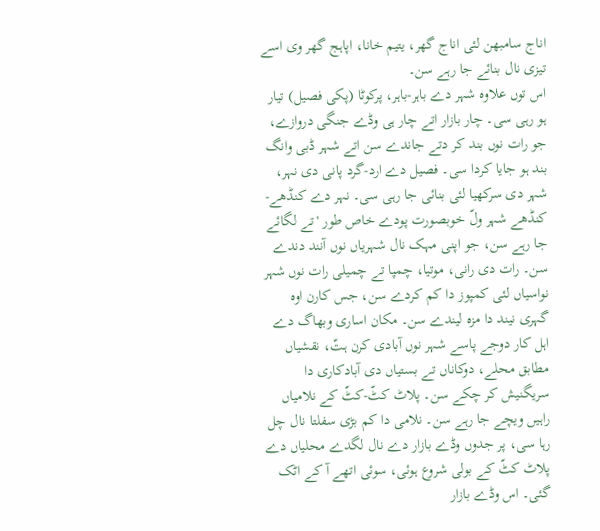اناج سامبھن لئی اناج گھر، یتیم خانا، اپاہج گھر وی اسے تیزی نال بنائے جا رہے سن۔
اس توں علاوہ شہر دے باہر-باہر، پرکوٹا (پکی فصیل) تیار ہو رہی سی۔ چار بازار اتے چار ہی وڈے جنگی دروازے، جو رات نوں بند کر دتے جاندے سن اتے شہر ڈبی وانگ بند ہو جایا کردا سی۔ فصیل دے ارد-گرد پانی دی نہر، شہر دی سرکھیا لئی بنائی جا رہی سی۔ نہر دے کنڈھے-کنڈھے شہر ولّ خوبصورت پودے خاص طور 'تے لگائے جا رہے سن، جو اپنی مہک نال شہریاں نوں آنند دندے سن۔ رات دی رانی، موتیا، چمپا تے چمیلی رات نوں شہر نواسیاں لئی کمپوز دا کم کردے سن، جس کارن اوہ گہری نیند دا مزہ لیندے سن۔ مکان اساری وبھاگ دے اہل کار دوجے پاسے شہر نوں آبادی کرن ہتّ، نقشیاں مطابق محلے، دوکاناں تے بستیاں دی آبادکاری دا سریگنیش کر چکے سن۔ پلاٹ کٹّ-کٹّ کے نلامیاں راہیں ویچے جا رہے سن۔ نلامی دا کم بڑی سفلتا نال چل رہا سی، پر جدوں وڈے بازار دے نال لگدے محلیاں دے پلاٹ کٹّ کے بولی شروع ہوئی، سوئی اتھے آ کے اٹک گئی۔ اس وڈے بازار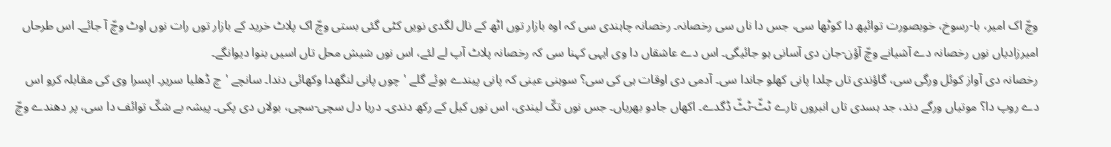وچّ اک امیر، با-رسوخ، خوبصورت توائپھ دا کوٹھا سی، جس دا ناں سی رخصانہ۔ رخصانہ چاہندی سی کہ اوہ بازار توں اٹھ کے نال لگدی نویں کٹی گئی بستی وچّ اک پلاٹ خرید کے بازار توں رات نوں اوٹ وچّ آ جائے۔ اس طرحاں امیرزادیاں نوں رخصانہ دے آشیانے وچّ آؤن-جان دی آسانی ہو جائیگی۔ اس دے عاشقاں دا وی ایہی کہنا سی کہ رخصانہ پلاٹ آپ لے لئے، اس نوں شیش محل تاں اسیں بنوا دیوانگے۔
رخصانہ دی آواز کوئل ورگی سی، گاؤندی تاں چلدا پانی کھلو جاندا سی۔ آدمی دی اوقات ہی کی سی؟ سوہنی عینی کہ پانی پیندے ہوئے گلے 'چوں پانی لنگھدا وکھائی دندا۔ سانچے 'چ ڈھلیا سریر۔ اپسرا وی کی مقابلہ کرو اس دے روپ دا؟ موتیاں ورگے دند، جد ہسدی تاں انبروں تارے ٹٹّ-ٹٹّ ڈگدے۔ اکھاں جادو بھریاں۔ جس نوں تکّ لیندی، اس نوں کیل کے رکھ دندی۔ دریا دل سچی-سچی، بولاں دی پکی۔ پیشہ بے شکّ توائف دا سی، پر دھندے وچّ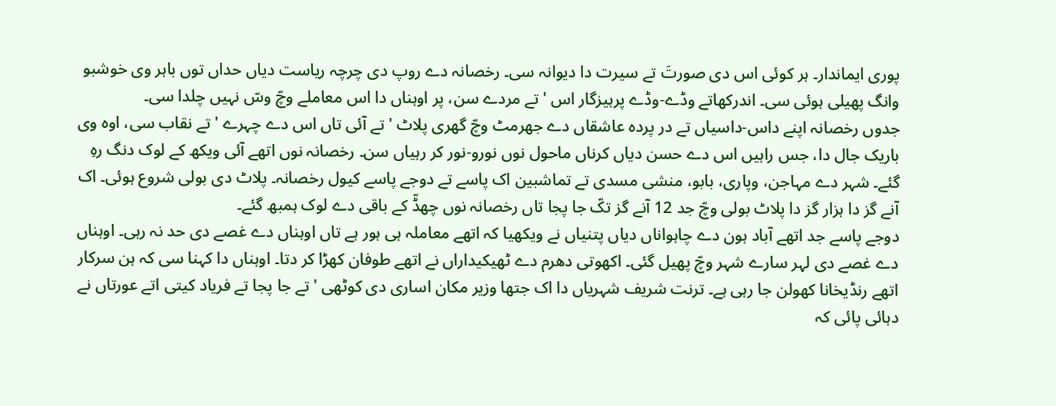پوری ایماندار۔ ہر کوئی اس دی صورتَ تے سیرت دا دیوانہ سی۔ رخصانہ دے روپ دی چرچہ ریاست دیاں حداں توں باہر وی خوشبو وانگ پھیلی ہوئی سی۔ اندرکھاتے وڈے-وڈے پرہیزگار اس 'تے مردے سن، پر اوہناں دا اس معاملے وچّ وسّ نہیں چلدا سی۔
جدوں رخصانہ اپنے داس-داسیاں تے در پردہ عاشقاں دے جھرمٹ وچّ گھری پلاٹ 'تے آئی تاں اس دے چہرے 'تے نقاب سی، اوہ وی باریک جال دا، جس راہیں اس دے حسن دیاں کرناں ماحول نوں نورو-نور کر رہیاں سن۔ رخصانہ نوں اتھے آئی ویکھ کے لوک دنگ رہِ گئے۔ شہر دے مہاجن، وپاری، بابو، منشی مسدی تے تماشبین اک پاسے تے دوجے پاسے کیول رخصانہ۔ پلاٹ دی بولی شروع ہوئی۔ اک آنے گز دا ہزار گز دا پلاٹ بولی وچّ جد 12 آنے گز تکّ جا پجا تاں رخصانہ نوں چھڈّ کے باقی دے لوک ہمبھ گئے۔
دوجے پاسے جد اتھے آباد ہون دے چاہواناں دیاں پتنیاں نے ویکھیا کہ اتھے معاملہ ہی ہور ہے تاں اوہناں دے غصے دی حد نہ رہی۔ اوہناں دے غصے دی لہر سارے شہر وچّ پھیل گئی۔ اکھوتی دھرم دے ٹھیکیداراں نے اتھے طوفان کھڑا کر دتا۔ اوہناں دا کہنا سی کہ ہن سرکار اتھے رنڈیخانا کھولن جا رہی ہے۔ ترنت شریف شہریاں دا اک جتھا وزیر مکان اساری دی کوٹھی 'تے جا پجا تے فریاد کیتی اتے عورتاں نے دہائی پائی کہ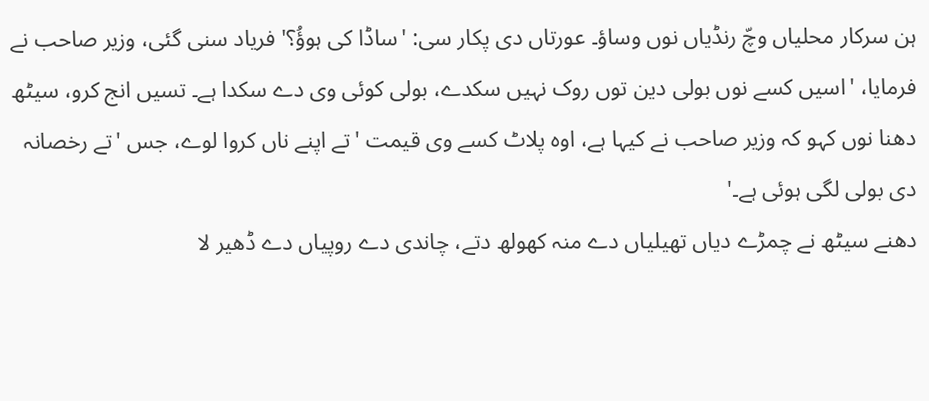ہن سرکار محلیاں وچّ رنڈیاں نوں وساؤ۔ عورتاں دی پکار سی: 'ساڈا کی ہوؤُ؟' فریاد سنی گئی، وزیر صاحب نے فرمایا، 'اسیں کسے نوں بولی دین توں روک نہیں سکدے، بولی کوئی وی دے سکدا ہے۔ تسیں انج کرو، سیٹھ دھنا نوں کہو کہ وزیر صاحب نے کیہا ہے، اوہ پلاٹ کسے وی قیمت 'تے اپنے ناں کروا لوے، جس 'تے رخصانہ دی بولی لگی ہوئی ہے۔'
دھنے سیٹھ نے چمڑے دیاں تھیلیاں دے منہ کھولھ دتے، چاندی دے روپیاں دے ڈھیر لا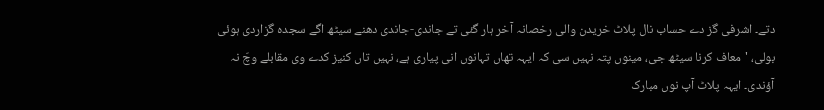دتے۔ اشرفی گز دے حساب نال پلاٹ خریدن والی رخصانہ آخر ہار گئی تے جاندی-جاندی دھنے سیٹھ اگے سجدہ گزاردی ہوئی بولی، 'معاف کرنا سیٹھ جی، مینوں پتہ نہیں سی کہ ایہہ تھاں تہانوں انی پیاری ہے، نہیں تاں کنیز کدے وی مقابلے وچّ نہ آؤندی۔ ایہہ پلاٹ آپ نوں مبارک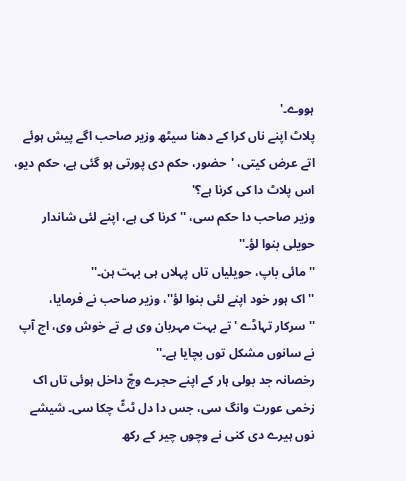ہووے۔'
پلاٹ اپنے ناں کرا کے دھنا سیٹھ وزیر صاحب اگے پیش ہوئے اتے عرض کیتی، 'حضور، حکم دی پورتی ہو گئی ہے، حکم دیو، اس پلاٹ دا کی کرنا ہے؟'
وزیر صاحب دا حکم سی، ''کرنا کی ہے، اپنے لئی شاندار حویلی بنوا لؤ۔''
''مائی باپ، حویلیاں تاں پہلاں ہی بہت ہن۔''
''اک ہور خود اپنے لئی بنوا لؤ''، وزیر صاحب نے فرمایا، ''سرکار تہاڈے 'تے بہت مہربان وی ہے تے خوش وی، اج آپ نے سانوں مشکل توں بچایا ہے۔''
رخصانہ جد بولی ہار کے اپنے حجرے وچّ داخل ہوئی تاں اک زخمی عورت وانگ سی، جس دا دل ٹٹّ چکا سی۔ شیشے نوں ہیرے دی کنی نے وچوں چیر کے رکھ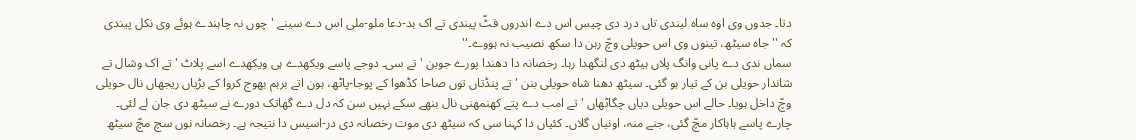دتا۔ جدوں وی اوہ ساہ لیندی تاں درد دی چیس اس دے اندروں فٹّ پیندی تے اک بد-دعا ملو-ملی اس دے سینے 'چوں نہ چاہندے ہوئے وی نکل پیندی کہ ''جاہ سیٹھ، تینوں وی اس حویلی وچّ رہن دا سکھ نصیب نہ ہووے۔''
سماں ندی دے پانی وانگ پلاں ہیٹھ دی لنگھدا رہا۔ رخصانہ دا دھندا پورے جوبن 'تے سی۔ دوجے پاسے ویکھدے ہی ویکھدے اسے پلاٹ 'تے اک وشال تے شاندار حویلی بن کے تیار ہو گئی۔ سیٹھ دھنا شاہ حویلی بنن 'تے پنڈتاں توں صاحا کڈھوا کے پوجا-پاٹھ، ہون اتے برہم بھوج کروا کے بڑیاں ریجھاں نال حویلی وچّ داخل ہویا۔ حالے اس حویلی دیاں چگاٹھاں 'تے امب دے پتے کھنمھنی نال بنھے سکے نہیں سن کہ دل دے گھاتک دورے نے سیٹھ دی جان لے لئی۔ چارے پاسے ہاہاکار مچّ گئی، جنے منہ، اونیاں گلاں۔ کئیاں دا کہنا سی کہ سیٹھ دی موت رخصانہ دی در-اسیس دا نتیجہ ہے۔ رخصانہ نوں سچ مچّ سیٹھ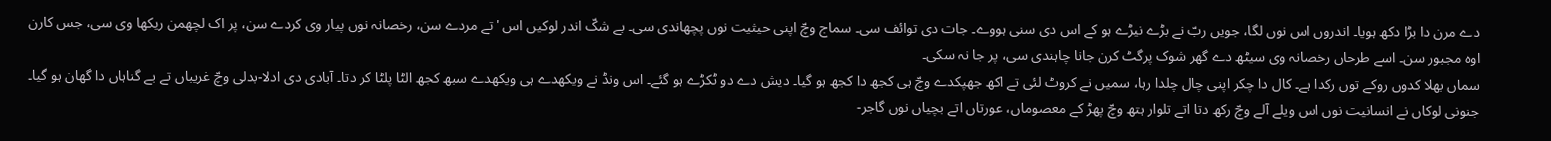دے مرن دا بڑا دکھ ہویا۔ اندروں اس نوں لگا، جویں ربّ نے بڑے نیڑے ہو کے اس دی سنی ہووے۔ جات دی توائف سی۔ سماج وچّ اپنی حیثیت نوں پچھاندی سی۔ بے شکّ اندر لوکیں اس 'تے مردے سن، رخصانہ نوں پیار وی کردے سن، پر اک لچھمن ریکھا وی سی، جس کارن اوہ مجبور سن۔ اسے طرحاں رخصانہ وی سیٹھ دے گھر شوک پرگٹ کرن جانا چاہندی سی، پر جا نہ سکی۔
سماں بھلا کدوں روکے توں رکدا ہے۔ کال دا چکر اپنی چال چلدا رہا، سمیں نے کروٹ لئی تے اکھ جھپکدے وچّ ہی کجھ دا کجھ ہو گیا۔ دیش دے دو ٹکڑے ہو گئے۔ اس ونڈ نے ویکھدے ہی ویکھدے سبھ کجھ الٹا پلٹا کر دتا۔ آبادی دی ادلا-بدلی وچّ غریباں تے بے گناہاں دا گھان ہو گیا۔ جنونی لوکاں نے انسانیت نوں اس ویلے آلے وچّ رکھ دتا اتے تلوار ہتھ وچّ پھڑ کے معصوماں، عورتاں اتے بچیاں نوں گاجر-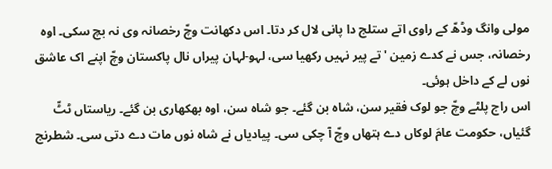مولی وانگ وڈھّ کے راوی اتے ستلج دا پانی لال کر دتا۔ اس دکھانت وچّ رخصانہ وی نہ بچ سکی۔ اوہ رخصانہ، جس نے کدے زمین 'تے پیر نہیں رکھیا سی، لہو-لہان پیراں نال پاکستان وچّ اپنے اک عاشق نوں لے کے داخل ہوئی۔
اس راج پلٹے وچّ جو لوک فقیر سن، شاہ بن گئے۔ جو شاہ سن، اوہ بھکھاری بن گئے۔ ریاستاں ٹٹّ گئیاں، حکومت عامَ لوکاں دے ہتھاں وچّ آ چکی سی۔ پیادیاں نے شاہ نوں مات دے دتی سی۔ شطرنج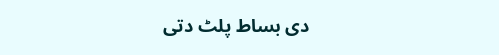دی بساط پلٹ دتی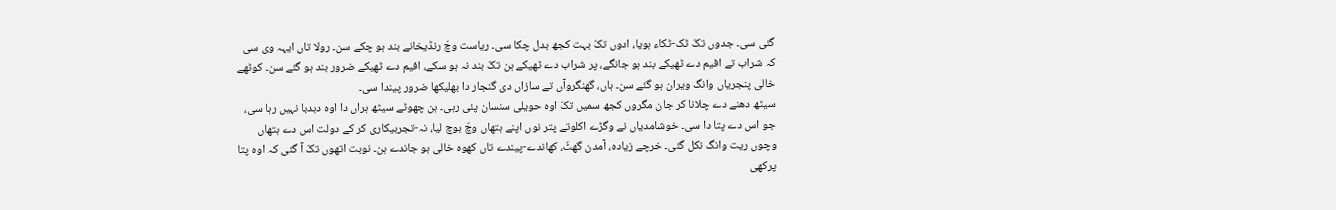گئی سی۔ جدوں تکّ ٹک-ٹکاء ہویا، ادوں تکّ بہت کجھ بدل چکا سی۔ ریاست وچّ رنڈیخانے بند ہو چکے سن۔ رولا تاں ایہہ وی سی کہ شراب تے افیم دے ٹھیکے بند ہو جانگے، پر شراب دے ٹھیکے ہن تکّ بند نہ ہو سکے، افیم دے ٹھیکے ضرور بند ہو گئے سن۔ کوٹھے خالی پنجریاں وانگ ویران ہو گئے سن۔ ہاں، گھنگروآں تے سازاں دی گنجار دا بھلیکھا ضرور پیندا سی۔
سیٹھ دھنے دے چلانا کر جان مگروں کجھ سمیں تکّ اوہ حویلی سنسان پئی رہی۔ ہن چھوٹے سیٹھ ہراں دا اوہ دبدبا نہیں رہا سی، جو اس دے پتا دا سی۔ خوشامدیاں نے وگڑے اکلوتے پتر نوں اپنے ہتھاں وچّ بوچ لیا، نہ-تجربیکاری کر کے دولت اس دے ہتھاں وچوں ریت وانگ نکل گئی۔ خرچے زیادہ، آمدن گھٹّ، کھاندے-پیندے تاں کھوہ خالی ہو جاندے ہن۔ نوبت اتھوں تکّ آ گئی کہ اوہ پتا پرکھی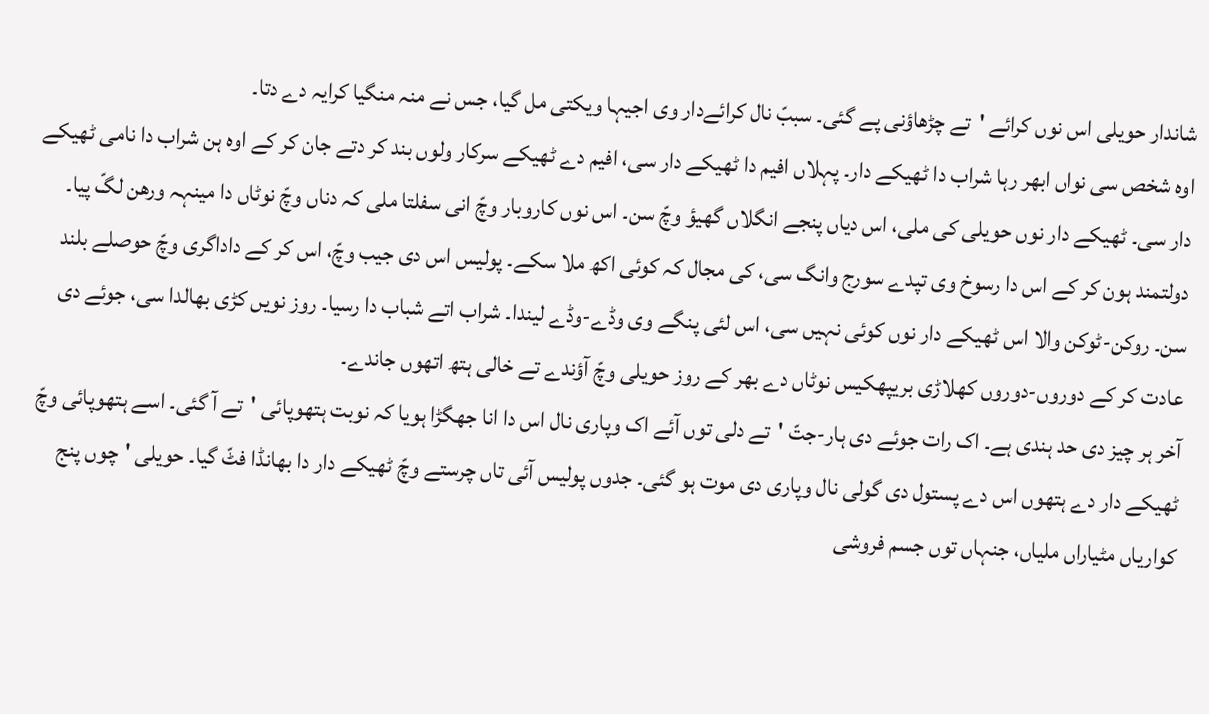شاندار حویلی اس نوں کرائے 'تے چڑھاؤنی پے گئی۔ سببّ نال کرائےدار وی اجیہا ویکتی مل گیا، جس نے منہ منگیا کرایہ دے دتا۔
اوہ شخص سی نواں ابھر رہا شراب دا ٹھیکے دار۔ پہلاں افیم دا ٹھیکے دار سی، افیم دے ٹھیکے سرکار ولوں بند کر دتے جان کر کے اوہ ہن شراب دا نامی ٹھیکے دار سی۔ ٹھیکے دار نوں حویلی کی ملی، اس دیاں پنجے انگلاں گھیؤ وچّ سن۔ اس نوں کاروبار وچّ انی سفلتا ملی کہ دناں وچّ نوٹاں دا مینہہ ورھن لگّ پیا۔ دولتمند ہون کر کے اس دا رسوخ وی تپدے سورج وانگ سی، کی مجال کہ کوئی اکھ ملا سکے۔ پولیس اس دی جیب وچّ، اس کر کے داداگری وچّ حوصلے بلند سن۔ روکن-ٹوکن والا اس ٹھیکے دار نوں کوئی نہیں سی، اس لئی پنگے وی وڈے-وڈے لیندا۔ شراب اتے شباب دا رسیا۔ روز نویں کڑی بھالدا سی، جوئے دی عادت کر کے دوروں-دوروں کھلاڑی بریپھکیس نوٹاں دے بھر کے روز حویلی وچّ آؤندے تے خالی ہتھ اتھوں جاندے۔
آخر ہر چیز دی حد ہندی ہے۔ اک رات جوئے دی ہار-جتّ 'تے دلی توں آئے اک وپاری نال اس دا انا جھگڑا ہویا کہ نوبت ہتھوپائی 'تے آ گئی۔ اسے ہتھوپائی وچّ ٹھیکے دار دے ہتھوں اس دے پستول دی گولی نال وپاری دی موت ہو گئی۔ جدوں پولیس آئی تاں چرستے وچّ ٹھیکے دار دا بھانڈا فٹّ گیا۔ حویلی 'چوں پنج کواریاں مٹیاراں ملیاں، جنہاں توں جسم فروشی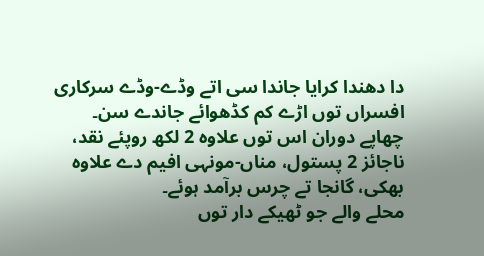دا دھندا کرایا جاندا سی اتے وڈے-وڈے سرکاری افسراں توں اڑے کم کڈھوائے جاندے سن۔ چھاپے دوران اس توں علاوہ 2 لکھ روپئے نقد، ناجائز 2 پستول، مناں-مونہی افیم دے علاوہ بھکی، گانجا تے چرس برآمد ہوئے۔
محلے والے جو ٹھیکے دار توں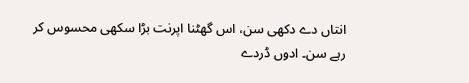انتاں دے دکھی سن، اس گھٹنا اپرنت بڑا سکھی محسوس کر رہے سن۔ ادوں ڈردے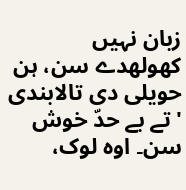زبان نہیں کھولھدے سن، ہن حویلی دی تالابندی 'تے بے حدّ خوش سن۔ اوہ لوک،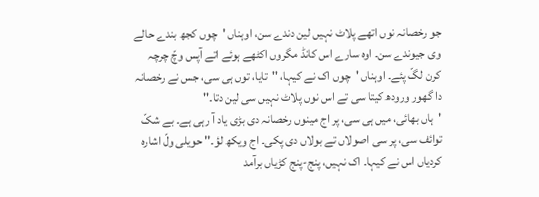جو رخصانہ نوں اتھے پلاٹ نہیں لین دندے سن، اوہناں 'چوں کجھ بندے حالے وی جیوندے سن۔ اوہ سارے اس کانڈ مگروں اکٹھے ہوئے اتے آپس وچّ چرچہ کرن لگّ پئے۔ اوہناں 'چوں اک نے کیہا، ''تایا، توں ہی سی، جس نے رخصانہ دا گھور ورودھ کیتا سی تے اس نوں پلاٹ نہیں سی لین دتا۔''
'ہاں بھائی، میں ہی سی، پر اج مینوں رخصانہ دی بڑی یاد آ رہی ہے۔ بے شکّ توائف سی، پر سی اصولاں تے بولاں دی پکی۔ اج ویکھ لؤ۔'' حویلی ولّ اشارہ کردیاں اس نے کیہا۔ اک نہیں، پنج-پنج کڑیاں برآمد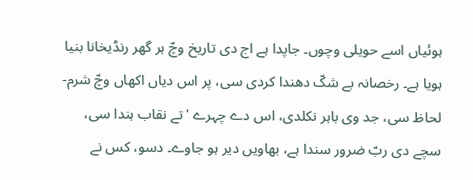ہوئیاں اسے حویلی وچوں۔ جاپدا ہے اج دی تاریخ وچّ ہر گھر رنڈیخانا بنیا ہویا ہے۔ رخصانہ بے شکّ دھندا کردی سی، پر اس دیاں اکھاں وچّ شرم-لحاظ سی، جد وی باہر نکلدی، اس دے چہرے 'تے نقاب ہندا سی، سچے دی ربّ ضرور سندا ہے، بھاویں دیر ہو جاوے۔ دسو، کس نے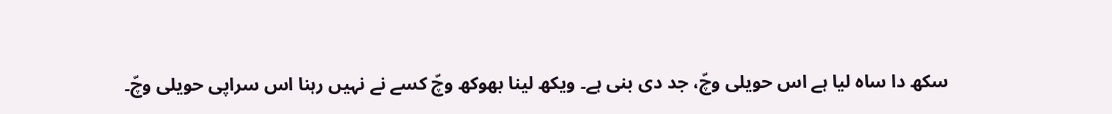سکھ دا ساہ لیا ہے اس حویلی وچّ، جد دی بنی ہے۔ ویکھ لینا بھوکھ وچّ کسے نے نہیں رہنا اس سراپی حویلی وچّ۔